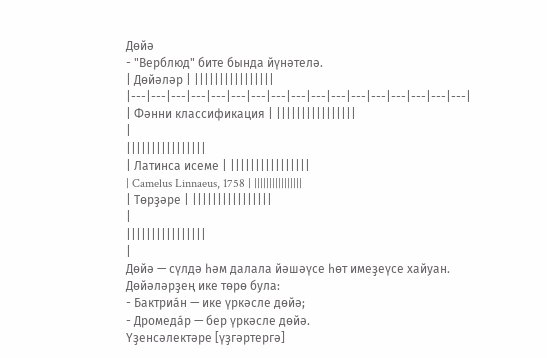Дөйә
- "Верблюд" бите бында йүнәтелә.
| Дөйәләр | ||||||||||||||||
|---|---|---|---|---|---|---|---|---|---|---|---|---|---|---|---|---|
| Фәнни классификация | ||||||||||||||||
|
||||||||||||||||
| Латинса исеме | ||||||||||||||||
| Camelus Linnaeus, 1758 | ||||||||||||||||
| Төрҙәре | ||||||||||||||||
|
||||||||||||||||
|
Дөйә — сүлдә һәм далала йәшәүсе һөт имеҙеүсе хайуан.
Дөйәләрҙең ике төрө була:
- Бактриа́н — ике үркәсле дөйә;
- Дромеда́р — бер үркәсле дөйә.
Үҙенсәлектәре [үҙгәртергә]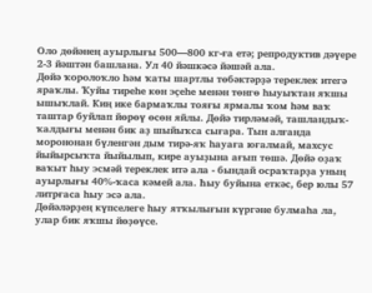Оло дөйәнең ауырлығы 500—800 кг-ға етә; репродуктив дәүере 2-3 йәштән башлана. Ул 40 йәшкәсә йәшәй ала.
Дөйә ҡоролоҡло һәм ҡаты шартлы төбәктәрҙә тереклек итегә яраҡлы. Ҡуйы тиреһе көн эҫеһе менән төнгө һыуыҡтан яҡшы ышыҡлай. Киң ике бармаҡлы тояғы ярмалы ҡом һәм ваҡ таштар буйлап йөрөү өсөн яйлы. Дөйә тирләмәй, ташландыҡ-ҡалдығы менән бик аҙ шыйыҡса сығара. Тын алғанда морононан бүленгән дым тирә-яҡ һауаға юғалмай, махсус йыйырсыҡта йыйылып, кире ауыҙына ағып төшә. Дөйә оҙаҡ ваҡыт һыу эсмәй тереклек итә ала - бындай осраҡтарҙа уның ауырлығы 40%-ҡаса кәмей ала. Һыу буйына еткәс, бер юлы 57 литрғаса һыу эсә ала.
Дөйәләрҙең күпселеге һыу ятҡылығын күргәне булмаһа ла, улар бик яҡшы йөҙөүсе.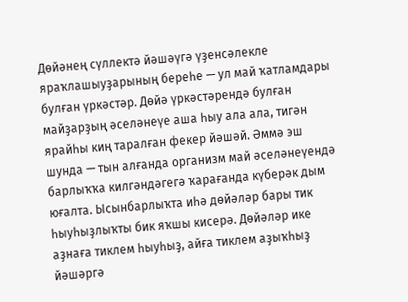Дөйәнең сүллектә йәшәүгә үҙенсәлекле яраҡлашыуҙарының береһе — ул май ҡатламдары булған үркәстәр. Дөйә үркәстәрендә булған майҙарҙың әселәнеүе аша һыу ала ала, тигән ярайһы киң таралған фекер йәшәй. Әммә эш шунда — тын алғанда организм май әселәнеүендә барлыҡҡа килгәндәгегә ҡарағанда күберәк дым юғалта. Ысынбарлыҡта иһә дөйәләр бары тик һыуһыҙлыҡты бик яҡшы кисерә. Дөйәләр ике аҙнаға тиклем һыуһыҙ, айға тиклем аҙыҡһыҙ йәшәргә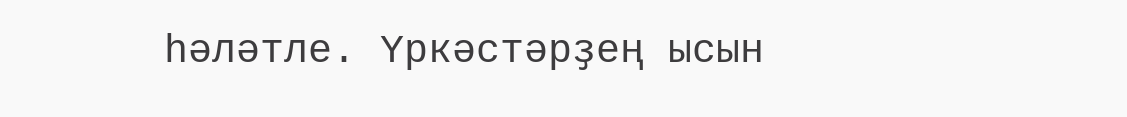һәләтле. Үркәстәрҙең ысын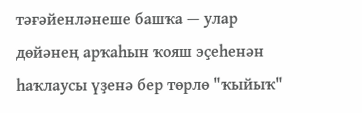тәғәйенләнеше башҡа — улар дөйәнең арҡаһын ҡояш эҫеһенән һаҡлаусы үҙенә бер төрлө "ҡыйыҡ"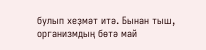булып хеҙмәт итә. Бынан тыш, организмдың бөтә май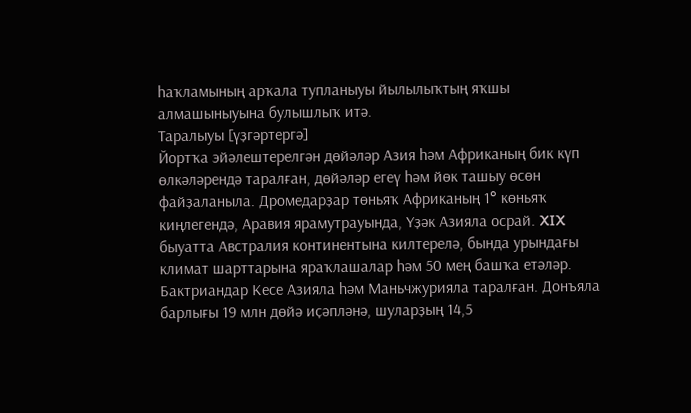һаҡламының арҡала тупланыуы йылылыҡтың яҡшы алмашыныуына булышлыҡ итә.
Таралыуы [үҙгәртергә]
Йортҡа эйәлештерелгән дөйәләр Азия һәм Африканың бик күп өлкәләрендә таралған, дөйәләр егеү һәм йөк ташыу өсөн файҙаланыла. Дромедарҙар төньяҡ Африканың 1° көньяҡ киңлегендә, Аравия ярамутрауында, Үҙәк Азияла осрай. XIX быуатта Австралия континентына килтерелә, бында урындағы климат шарттарына яраҡлашалар һәм 50 мең башҡа етәләр.
Бактриандар Кесе Азияла һәм Маньчжурияла таралған. Донъяла барлығы 19 млн дөйә иҫәпләнә, шуларҙың 14,5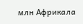млн Африкала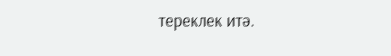тереклек итә.